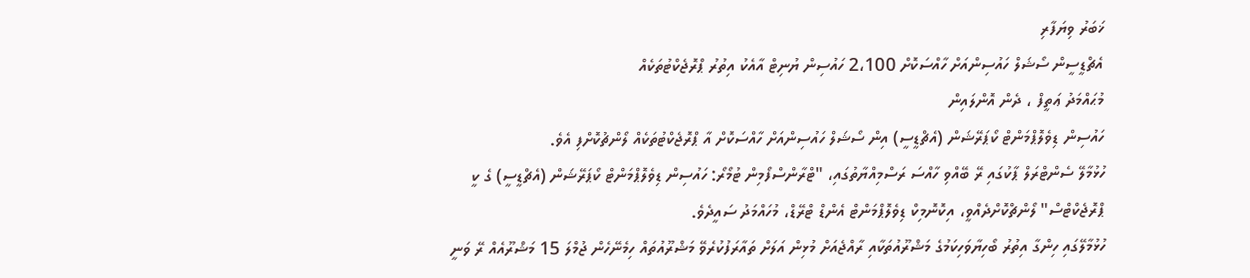ޚަބަރު ވިޔަފާރި
އެޗްޑީސީން ސޯޝަލް ހައުސިންއަށް ހާއްސަކޮށް 2،100 ހައުސިން ޔުނިޓް އާއެކު އިތުރު ޕްރޮޖެކްޓުތަކެއް
މުޙައްމަދު ޢަތީފް ، ދެން އޮންލައިން
ހައުސިން ޑިވެލޮޕްމަންޓް ކޯޕަރޭޝަން (އެޗްޑީސީ) އިން ސޯޝަލް ހައުސިންއަށް ހާއްސަކޮށް އާ ޕްރޮޖެކްޓުތަކެއް ލޯންޗުކޮށްފި އެވެ.
ހުޅުމާލޭ ސެންޓްރަލް ޕާކުގައި ރޭ ބޭއްވި ހާއްސަ ރަސްމިއްޔާތުގައި، "ޓްރާންސްފޯމިން ޓުމޯރޯ: ހައުސިން ޑިވެލޮޕްމަންޓް ކޯޕަރޭޝަން (އެޗްޑީސީ) ގެ ކީ ޕްރޮޖެކްޓްސް" ލޯންޗްކޮށްދެއްވީ، އިކޮނޮމިކް ޑިވެލޮޕްމަންޓް އެންޑް ޓްރޭޑް، މުހައްމަދު ސައީދެވެ.
ހުޅުމާލޭގައި ހިންގާ އިތުރު ބޯހިޔާވަހިކަމުގެ މަޝްރޫއުތަކާއި ރާއްޖެއަށް މުޅިން އަލަށް ތައާރަފުކުރެވޭ މަޝްރޫއުތައް ހިމެނޭހެން ޖުމްލަ 15 މަޝްރޫއެއް ރޭ ވަނީ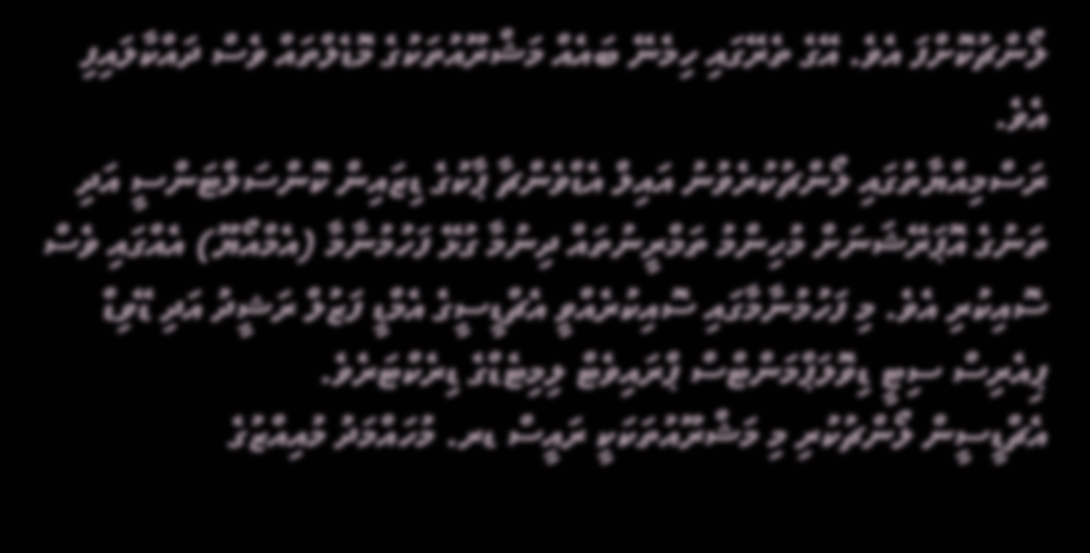ލޯންޗުކޮށްފަ އެވެ. އޭގެ ތެރޭގައި ހިމެނޭ ބައެއް މަޝްރޫއުތަކުގެ މޮޑެލްތައް ވެސް ދައްކާލައިފި އެވެ.
ރަސްމިއްޔާތުގައި ލޯންޗުކުރެވުނު އައިލް އެޑްވެންޗާ ޕާކުގެ ޑިޒައިން ކޮންސަލްޓަންސީ އަދި ތަނުގެ އޮޕަރޭޝަނަށް މުހިންމު ތަމްރީނުތައް ދިނުމާ ގުޅޭ ފަހުމުނާމާ (އެމްއޯޔޫ) އެއްގައި ވެސް ސޮއިކުރި އެވެ. މި ފަހުމުނާމާގައި ސޮއިކުރެއްވީ އެޗްޑީސީގެ އެމްޑީ ފަޒުލް ރަޝީދު އަދި ޑޭވިޑް ޕިއެރިސް ސިޓީ ޑިވޮލަޕްމަންޓްސް ޕްރައިވެޓް ލިމިޓެޑްގެ ޑިރެކްޓަރެވެ.
އެޗްޑީސީން ލޯންޗުކުރި މި މަޝްރޫއުތަކަކީ ރައީސް ޑރ. މުހައްމަދު މުއިއްޒުގެ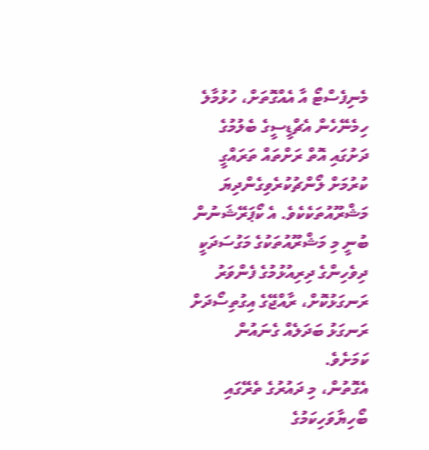މެނިފެސްޓޯ އާ އެއްގޮތަށް، ހުޅުމާލެ ހިމެނޭހެން އެޗްޑީސީގެ ބެލުމުގެ ދަށުގައި އޮތް ރަށްތައް ތަރައްގީ ކުރުމަށް ލޯންޗުކުރެވިގެންދިޔަ މަޝްރޫއުތަކެކެވެ. އެ ކޯޕަރޭޝަނުން ބުނީ މި މަޝްރޫއުތަކުގެ މަގުސަދަކީ ދިވެހިންގެ ދިރިއުޅުމުގެ ފެންވަރު ރަނގަޅުކޮށް، ރާއްޖޭގެ އިގުތިސޯދަށް ރަނގަޅު ބަދަލެއް ގެނައުން ކަމަށެވެ.
އެގޮތުން، މި ދައުރުގެ ތެރޭގައި ބޯހިޔާވަހިކަމުގެ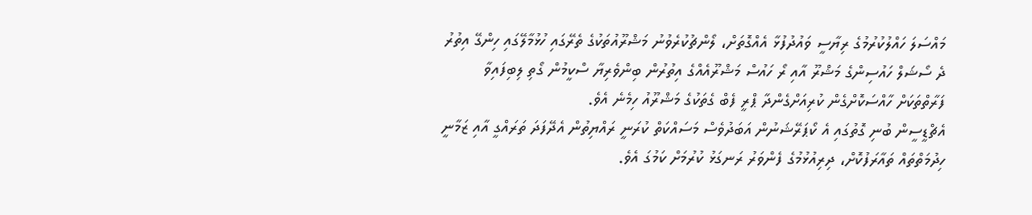މައްސަލަ ހައްލުކުރުމުގެ ރިޔާސީ ވައުދުފުޅާ އެއްގޮތަށް، ލޯންޗުކުރެވުނު މަޝްރޫއުތަކުގެ ތެރޭގައި ހުޅުމާލޭގައި ހިންގޭ އިތުރު ދެ ސޯޝަލް ހައުސިންގެ މަޝްރޫ އާއި ރޯ ހައުސް މަޝްރޫއެއްގެ އިތުރުން ބިންވެރިޔާ ސްކީމުން ގޯތި ލިބިފައިވާ ފަރާތްތަކަށް ހާއްސަކޮށްގެން ކުރިއަށްގެންދާ ޕްރީ ފެބް ގެތަކުގެ މަޝްރޫއު ހިމެނެ އެވެ.
އެޗްޑީސީން ބުނި ގޮތުގައި އެ ކޯޕަރޭޝަނުން އަބަދުވެސް މަސައްކަތް ކުރަނީ ރައްޔިތުން އެދޭފަދަ ތަރައްގީ އާއި ޒަމާނީ ހިދުމަތްތައް ތައާރަފުކޮށް، ދިރިއުޅުމުގެ ފެންވަރު ރަނގަޅު ކުރުމަށް ކަމުގަ އެވެ.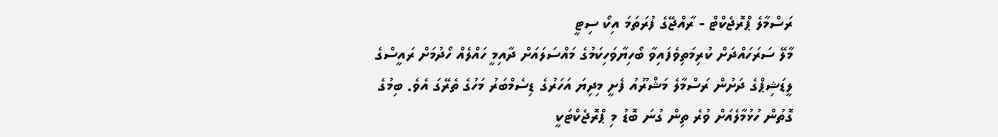ރަސްމާލެ ޕްރޮޖެކްޓް - ރާއްޖޭގެ ފުރަތަމަ އިކޯ ސިޓީ
މާލޭ ސަރަހައްދަށް ކުރިމަތިވެފައިވާ ބޯހިޔާވަހިކަމުގެ މައްސަލައަށް ދާއިމީ ހައްލެއް ހޯދުމަށް ރައީސްގެ ލީޑަޝިޕްގެ ދަށުން ރަސްމާލެ މަޝްރޫއު ފެށީ މިދިޔަ އަހަރުގެ ޑިސެމްބަރު މަހުގެ ތެރޭގަ އެވެ. ބިމުގެ ގޮތުން ހުޅުމާލެއަށް ވުރެ ތިން ގުނަ ބޮޑު މި ޕްރޮޖެކްޓަކީ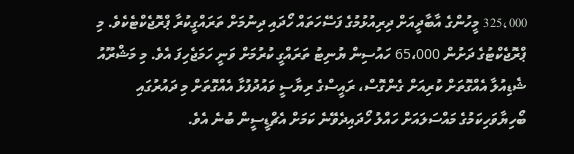325،000 މީހުންގެ އާބާދީއަށް ދިރިއުޅުމުގެ ފަސޭހަތައް ހޯދައި ދިނުމަށް ތަރައްގީކުރާ ޕްރޮޖެކްޓެކެވެ. މި ޕްރޮޖެކްޓުގެ ދަށުން 65،000 ހައުސިން ޔުނިޓު ތަރައްގީ ކުރުމަށް ވަނީ ހަމަޖެހިފަ އެވެ. މި މަޝްރޫއު ޝެޑިއުލާ އެއްގޮތަށް ކުރިއަށް ގެންގޮސް، ރައީސްގެ ރިޔާސީ ވައުދުފުޅާ އެއްގޮތަށް މި ދައުރުގައި ބޯހިޔާވަހިކަމުގެ މައްސަލައަށް ހައްލު ހޯދައިދެވޭނެ ކަމަށް އެޗްޑީސީން ބުނެ އެވެ.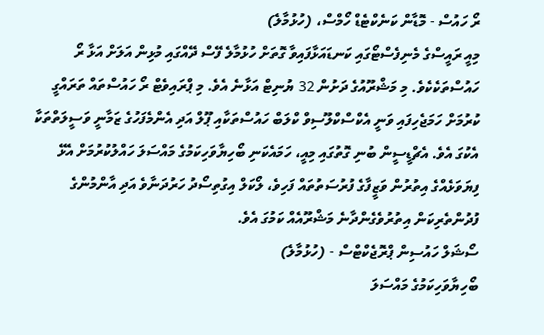ރޯ ހައުސް - މޮޑާން ކަނެކްޓެޑް ހޯމްސް، (ހުޅުމާލެ)
މިއީ ރައީސްގެ މެނިފެސްޓޯގައި ކަނޑައަޅާފައިވާ ގޮތަށް ހުޅުމާލެ ފޭސް ދޭއްގައި މުޅިން އަލަށް އަޅާ ރޯ ހައުސްތަކެކެވެ. މި މަޝްރޫއުގެ ދަށުން 32 ޔުނިޓް އަޅާނެ އެވެ. މި ޕްރައިވެޓް ރޯ ހައުސްތައް ތަރައްގީ ކުރުމަށް ހަމަޖެހިފައި ވަނީ އެކްސްކްލޫސިވް ކްލަބް ހައުސްތަކާއި ޕޫލް އަދި އެންމެފަހުގެ ޒަމާނީ ވަސީލަތްތަކާ އެކުގަ އެވެ. އެޗްޑީސީން ބުނި ގޮތުގައި މިއީ، ހަމައެކަނި ބޯހިޔާވަހިކަމުގެ މައްސަލަ ހައްލުކުރުމަށް އެޅޭ ފިޔަވަޅެއްގެ އިތުރުން ވަޒީފާގެ ފުރުސަތުތައް ފަހިވެ، ލޯކަލް އިގުތިސޯދު ހަރުދަނާވެ އަދި އާންމުންގެ ފުދުންތެރިކަން އިތުރުވެގެންދާނެ މަޝްރޫއެއް ކަމުގަ އެވެ.
ސޯޝަލް ހައުސިން ޕްރޮޖެކްޓްސް - (ހުޅުމާލެ)
ބޯހިޔާވަހިކަމުގެ މައްސަލަ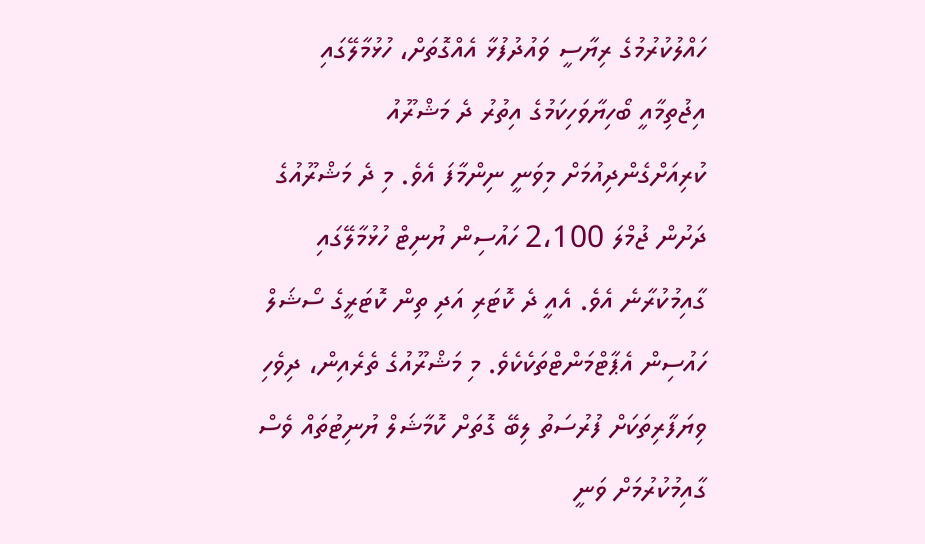ހައްލުކުރުމުގެ ރިޔާސީ ވައުދުފުޅާ އެއްގޮތަށް، ހުޅުމާލޭގައި އިޖުތިމާއީ ބޯހިޔާވަހިކަމުގެ އިތުރު ދެ މަޝްރޫއު ކުރިއަށްގެންދިއުމަށް މިވަނީ ނިންމާފަ އެވެ. މި ދެ މަޝްރޫއުގެ ދަށުން ޖުމްލަ 2،100 ހައުސިން ޔުނިޓް ހުޅުމާލޭގައި ގާއިމުކުރާނެ އެވެ. އެއީ ދެ ކޮޓަރި އަދި ތިން ކޮޓަރީގެ ސޯޝަލް ހައުސިން އެޕާޓްމަންޓްތަކެކެވެ. މި މަޝްރޫއުގެ ތެރެއިން، ދިވެހި ވިޔަފާރިތަކަށް ފުރުސަތު ލިބޭ ގޮތަށް ކޮމާޝަލް ޔުނިޓުތައް ވެސް ގާއިމުކުރުމަށް ވަނީ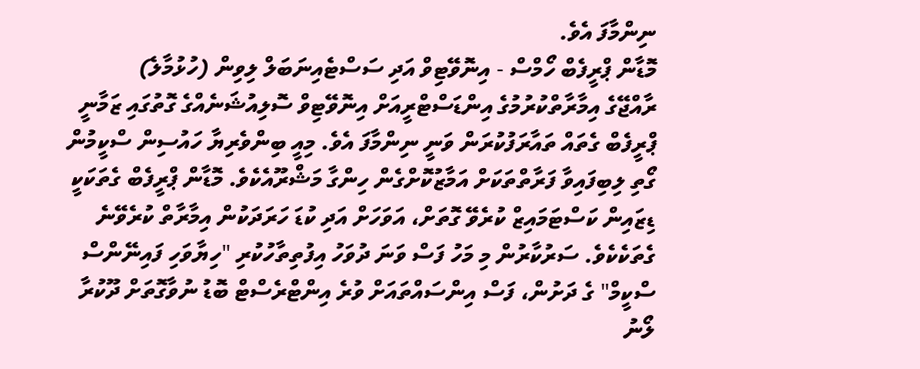ނިންމާފަ އެވެ.
މޮޑާން ޕްރީފެބް ހޯމްސް - އިނޮވޭޓިވް އަދި ސަސްޓެއިނަބަލް ލިވިން (ހުޅުމާލެ)
ރާއްޖޭގެ އިމާރާތްކުރުމުގެ އިންޑަސްޓްރީއަށް އިނޮވޭޓިވް ސޮލިއުޝަނެއްގެ ގޮތުގައި ޒަމާނީ ޕްރީފެބް ގެތައް ތައާރަފުކުރަން ވަނީ ނިންމާފަ އެވެ. މިއީ ބިންވެރިޔާ ހައުސިން ސްކީމުން ގޯތި ލިބިފައިވާ ފަރާތްތަކަށް އަމާޒުކޮށްގެން ހިންގާ މަޝްރޫއެކެވެ. މޮޑާން ޕްރީފެބް ގެތަކަކީ ޑިޒައިން ކަސްޓަމައިޒް ކުރެވޭ ގޮތަށް، އަވަހަށް އަދި ކުޑަ ހަރަދަކުން އިމާރާތް ކުރެވޭނެ ގެތަކެކެވެ. ސަރުކާރުން މި މަހު ފަސް ވަނަ ދުވަހު އިފުތިތާހުކުރި "ހިޔާވަހި ފައިނޭންސް ސްކީމް" ގެ ދަށުން، ފަސް އިންސައްތައަށް ވުރެ އިންޓްރެސްޓް ބޮޑު ނުވާގޮތަށް ދޫކުރާ ލޯނު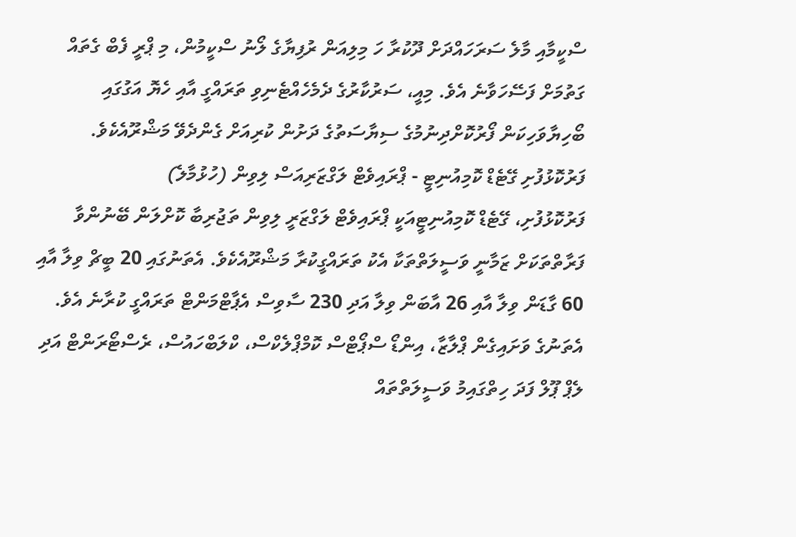ސްކީމާއި މާލެ ސަރަހައްދަށް ދޫކުރާ ހަ މިލިއަން ރުފިޔާގެ ލޯނު ސްކީމުން، މި ޕްރީ ފެބް ގެތައް ގަތުމަށް ފަސޭހަވާނެ އެވެ. މިއީ، ސަރުކާރުގެ ދެމެހެއްޓެނިވި ތަރައްގީ އާއި ހެޔޮ އަގުގައި ބޯހިޔާވަހިކަން ފޯރުކޮށްދިނުމުގެ ސިޔާސަތުގެ ދަށުން ކުރިއަށް ގެންދެވޭ މަޝްރޫއެކެވެ.
ފަރުކޮޅުފުށި ގޭޓެޑް ކޮމިއުނިޓީ - ޕްރައިވެޓް ލަގްޒަރިއަސް ލިވިން (ހުޅުމާލެ)
ފަރުކޮޅުފުށި، ގޭޓެޑް ކޮމިއުނިޓީއަކީ ޕްރައިވެޓް ލަގްޒަރީ ލިވިން ތަޖުރިބާ ކޮށްލަން ބޭނުންވާ ފަރާތްތަކަށް ޒަމާނީ ވަސީލަތްތަކާ އެކު ތަރައްގީކުރާ މަޝްރޫއެކެވެ. އެތަނުގައި 20 ބީޗް ވިލާ އާއި 60 ގާޑަން ވިލާ އާއި 26 އާބަން ވިލާ އަދި 230 ސާވިސް އެޕާޓްމަންޓް ތަރައްގީ ކުރާނެ އެވެ. އެތަނުގެ ވަށައިގެން ޕްލާޒާ، އިންޑޯ ސްޕޯޓްސް ކޮމްޕްލެކްސް، ކްލަބްހައުސް، ރެސްޓޯރަންޓް އަދި ލެޕް ޕޫލް ފަދަ ހިތްގައިމު ވަސީލަތްތައް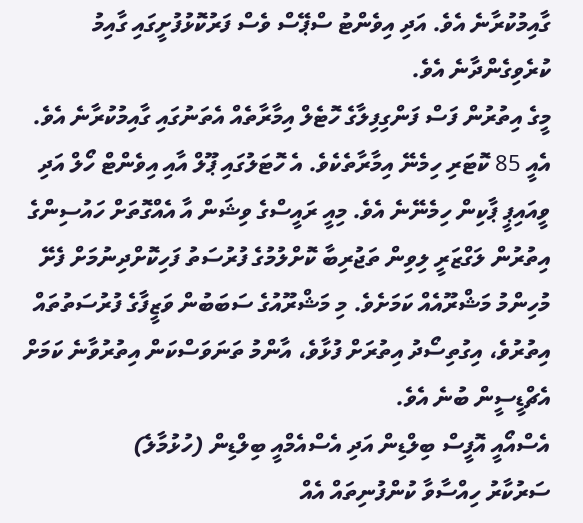ގާއިމުކުރާނެ އެވެ. އަދި އިވެންޓު ސްޕޭސް ވެސް ފަރުކޮޅުފުށީގައި ގާއިމު ކުރެވިގެންދާނެ އެވެ.
މީގެ އިތުރުން ފަސް ފަންގިފިލާގެ ހޮޓެލް އިމާރާތެއް އެތަނުގައި ގާއިމުކުރާނެ އެވެ. އެއީ 85 ކޮޓަރި ހިމެނޭ އިމާރާތެކެވެ. އެ ހޮޓަލުގައި ޕޫލް އާއި އިވެންޓް ހޯލް އަދި ވީއައިޕީ ޕާކިން ހިމެނޭނެ އެވެ. މިއީ ރައީސްގެ ވިޝަން އާ އެއްގޮތަށް ހައުސިންގެ އިތުރުން ލަގްޒަރީ ލިވިން ތަޖުރިބާ ކޮށްލުމުގެ ފުރުސަތު ފަހިކޮށްދިނުމަށް ފެށޭ މުހިންމު މަޝްރޫއެއް ކަމަށެވެ. މި މަޝްރޫއުގެ ސަބަބުން ވަޒީފާގެ ފުރުސަތުތައް އިތުރުވެ، އިގުތިސޯދު އިތުރަށް ފުޅާވެ، އާންމު ތަނަވަސްކަން އިތުރުވާނެ ކަމަށް އެޗްޑީސީން ބުނެ އެވެ.
އެސްއޯއީ އޮފީސް ބިލްޑިން އަދި އެސްއެމްއީ ބިލްޑިން (ހުޅުމާލެ)
ސަރުކާރު ހިއްސާވާ ކުންފުނިތައް އެއް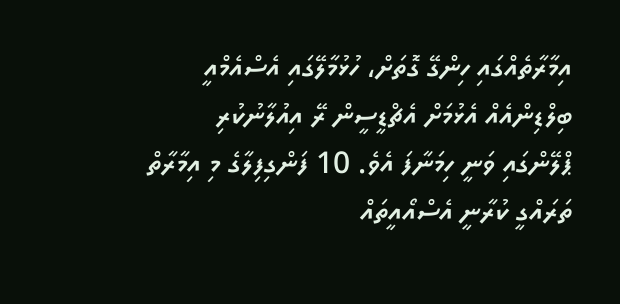އިމާރާތެއްގައި ހިންގޭ ގޮތަށް، ހުޅުމާލޭގައި އެސްއެމްއީ ބިލްޑިންއެއް އެޅުމަށް އެޗްޑީސީން ރޭ އިއުލާނުކުރި ޕްލޭންގައި ވަނީ ހިމަނާފަ އެވެ. 10 ފަންގިފިލާގެ މި އިމާރާތް ތަރައްގީ ކުރާނީ އެސްއޯއީތައް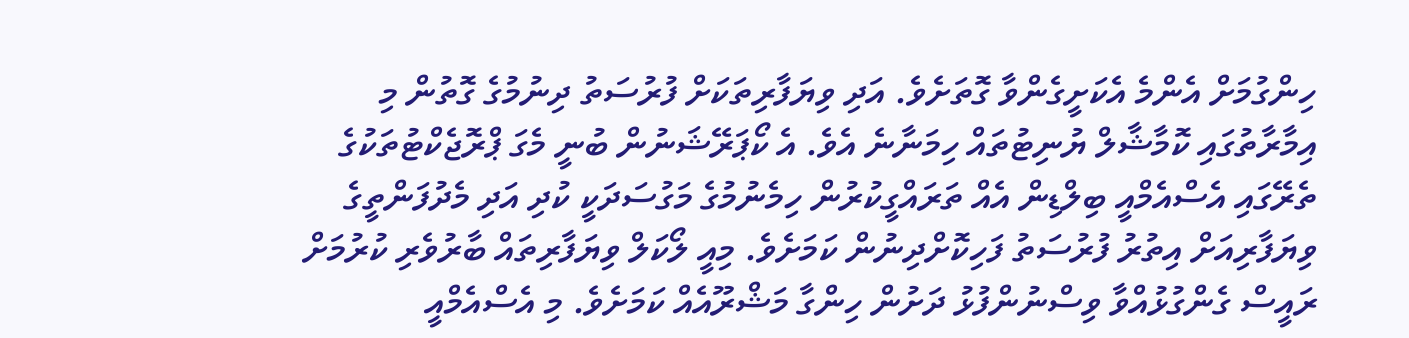ހިންގުމަށް އެންމެ އެކަށީގެންވާ ގޮތަށެވެ. އަދި ވިޔަފާރިތަކަށް ފުރުސަތު ދިނުމުގެ ގޮތުން މި އިމާރާތުގައި ކޮމާޝާލް ޔުނިޓުތައް ހިމަނާނެ އެވެ. އެ ކޯޕަރޭޝަނުން ބުނީ މެގަ ޕްރޮޖެކްޓުތަކުގެ ތެރޭގައި އެސްއެމްއީ ބިލްޑިން އެއް ތަރައްގީކުރުން ހިމެނުމުގެ މަގުސަދަކީ ކުދި އަދި މެދުފަންތީގެ ވިޔަފާރިއަށް އިތުރު ފުރުސަތު ފަހިކޮށްދިނުން ކަމަށެވެ. މިއީ ލޯކަލް ވިޔަފާރިތައް ބާރުވެރި ކުރުމަށް ރައީސް ގެންގުޅުއްވާ ވިސްނުންފުޅު ދަށުން ހިންގާ މަޝްރޫއެއް ކަމަށެވެ. މި އެސްއެމްއީ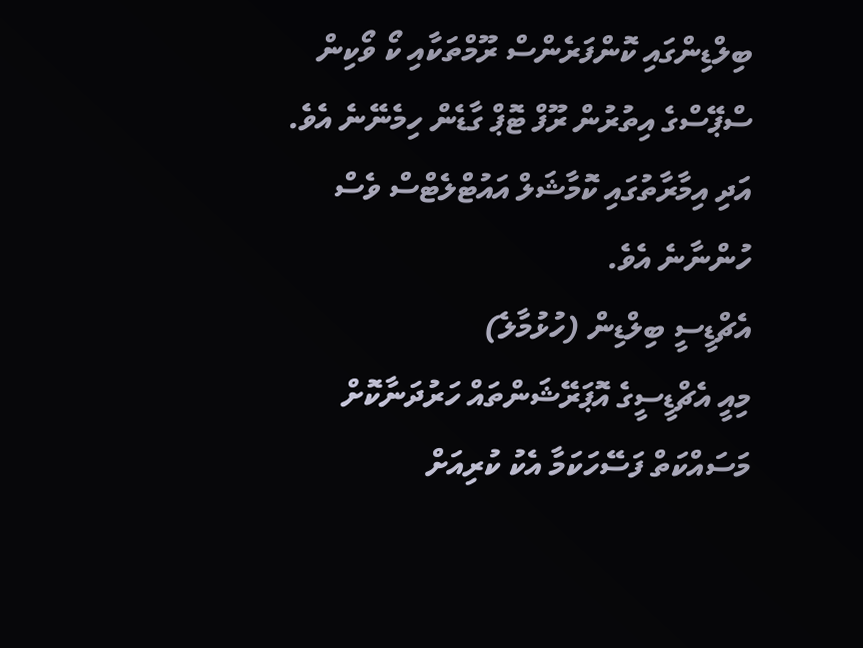ބިލްޑިންގައި ކޮންފަރެންސް ރޫމްތަކާއި ކޯ ވޯކިން ސްޕޭސްގެ އިތުރުން ރޫފް ޓޮޕް ގާޑެން ހިމެނޭނެ އެވެ. އަދި އިމާރާތުގައި ކޮމާޝަލް އައުޓްލެޓްސް ވެސް ހުންނާނެ އެވެ.
އެޗްޑީސީ ބިލްޑިން (ހުޅުމާލެ)
މިއީ އެޗްޑީސީގެ އޮޕަރޭޝަންތައް ހަރުދަނާކޮށް މަސައްކަތް ފަސޭހަކަމާ އެކު ކުރިއަށް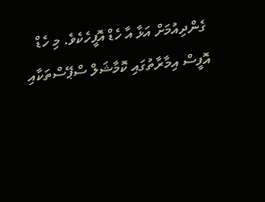ގެންދިއުމަށް އަޅާ އާ ހެޑް އޮފީހެކެވެ. މި ހެޑް އޮފީސް އިމާރާތުގައި ކޮމާޝަލް ސްޕޭސްތަކާއި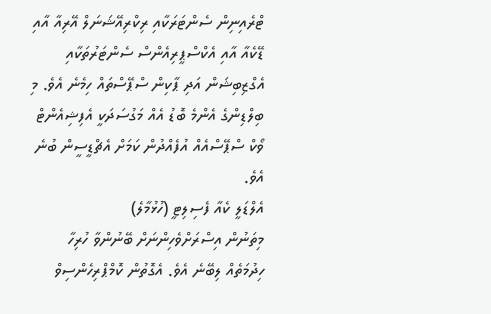ޓްރެއިނިން ސެންޓަރަކާއި ރިކްރިއޭޝަނަލް އޭރިއާ އާއި ޑޭކެއާ އާއި އެކްސްޕީރިއެންސް ސެންޓަރުތަކާއި އެގްޒިބިޝަން އަދި ޕާކިން ސްޕޭސްތައް ހިމެނެ އެވެ. މި ބިލްޑިންގެ އެންމެ ބޮޑު އެއް މަގުސަދަކީ އެފިޝިއެންޓް ވޯކް ސްޕޭސްއެއް އުފެއްދުން ކަމަށް އެޗްޑީސީން ބުނެ އެވެ.
އެލްޑަލީ ކެއާ ފެސިލިޓީ (ހުޅުމާލެ)
މިތަނުން އިސްރަށްވެހިންނަށް ބޭނުންވާ ހުރިހާ ހިދުމަތެއް ލިބޭނެ އެވެ. އެގޮތުން ކޮމްޕްރިހެންސިވް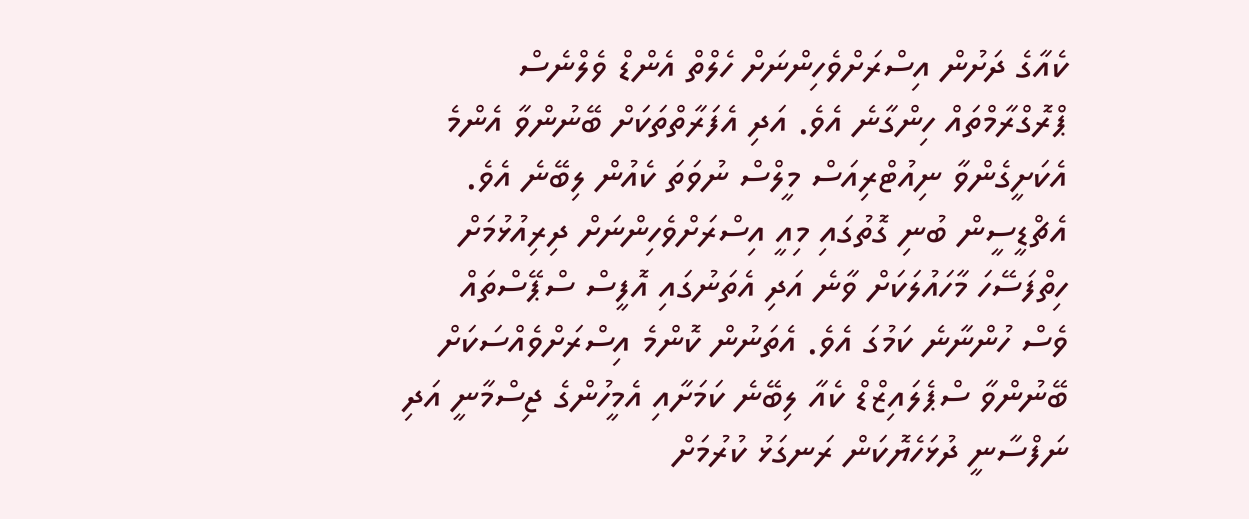ކެއާގެ ދަށުން އިސްރަށްވެހިންނަށް ހެލްތް އެންޑް ވެލްނެސް ޕްރޮގްރާމްތައް ހިންގާނެ އެވެ. އަދި އެފަރާތްތަކަށް ބޭނުންވާ އެންމެ އެކަށީގެންވާ ނިއުޓްރިއަސް މީލްސް ނުވަތަ ކެއުން ލިބޭނެ އެވެ. އެޗްޑީސީން ބުނި ގޮތުގައި މިއީ އިސްރަށްވެހިންނަށް ދިރިއުޅުމަށް ހިތްފަސޭހަ މާހައުލަކަށް ވާނެ އަދި އެތަނުގައި އޮފީސް ސްޕޭސްތައް ވެސް ހުންނާނެ ކަމުގަ އެވެ. އެތަނުން ކޮންމެ އިސްރަށްވެއްސަކަށް ބޭނުންވާ ސްޕެލައިޒްޑް ކެއާ ލިބޭނެ ކަމަށާއި އެމީހުންގެ ޖިސްމާނީ އަދި ނަފްސާނީ ދުޅަހެޔޮކަން ރަނގަޅު ކުރުމަށް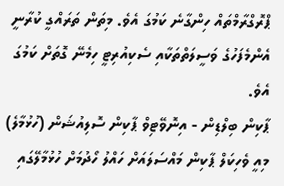ޕްރޮގްރާމްތައް ހިންގާނެ ކަމުގަ އެވެ. މިތަން ތަރައްގީ ކުރާނީ އެންމެފަހުގެ ވަސީލަތްތަކާއި ސެކިއުރިޓީ ހިމެނޭ ގޮތަށް ކަމުގަ އެވެ.
ޕާކިން ބިލްޑިން - އިނޮވޭޓިވް ޕާކިން ސޮލިއުޝަން (ހުޅުމާލެ)
މިއީ ވެހިކަލް ޕާކިން މައްސަލައަށް ހައްލު ހޯދުމަށް ހުޅުމާލޭގައި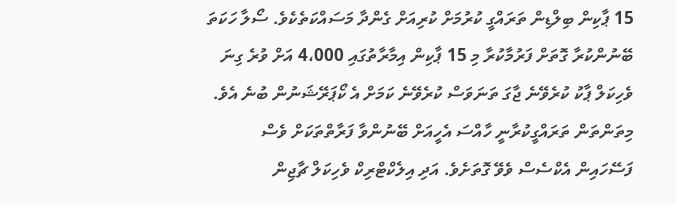15 ޕާކިން ބިލްޑިން ތަރައްގީ ކުރުމަށް ކުރިއަށް ގެންދާ މަސައްކަތެކެވެ. ސޯލާ ހަކަތަ ބޭނުންކުރާ ގޮތަށް ފަރުމާކުރާ މި 15 ޕާކިން އިމާރާތުގައި 4،000 އަށް ވުރެ ގިނަ ވެހިކަލް ޕާކު ކުރެވޭނެ ޖާގަ ތަނަވަސް ކުރެވޭނެ ކަމަށް އެ ކޯޕަރޭޝަނުން ބުނެ އެވެ. މިތަންތަން ތަރައްގީކުރާނީ ހާއްސަ އެހީއަށް ބޭނުންވާ ފަރާތްތަކަށް ވެސް ފަސޭހައިން އެކްސެސް ވެވޭ ގޮތަށެވެ. އަދި އިލެކްޓްރިކް ވެހިކަލް ޗާޖިން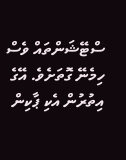ސްޓޭޝަންތައް ވެސް ހިމެނޭ ގޮތަށެވެ. އޭގެ އިތުރުން އެކި ޕާކިން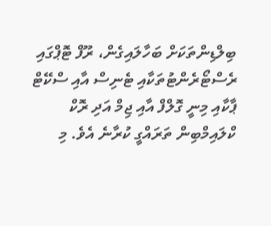ބިލްޑިންތަކަށް ބަހާލައިގެން، ރޫފް ޓޮޕްގައި ރެސްޓޯރެންޓުތަކާއި ޓެނިސް އާއި ސްކޭޓް ޕާކާއި މިނީ ގޮލްފް އާއި ޖިމް އަދި ރޮކް ކްލައިމްބިން ތަރައްގީ ކުރާނެ އެވެ. މި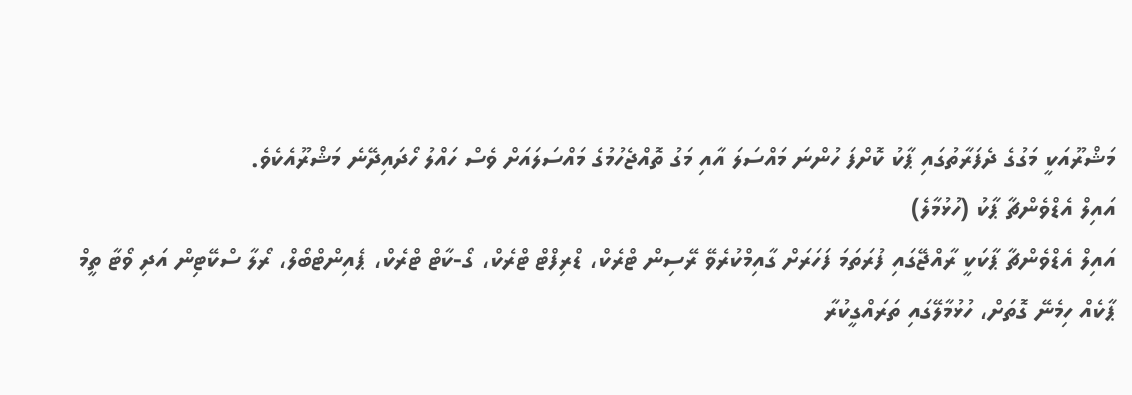މަޝްރޫއަކީ މަގުގެ ދެފަރާތުގައި ޕާކު ކޮށްފަ ހުންނަ މައްސަލަ އާއި މަގު ތޮއްޖެހުމުގެ މައްސަލައަށް ވެސް ހައްލު ހޯދައިދޭނެ މަޝްރޫއެކެވެ.
އައިލް އެޑްވެންޗާ ޕާކު (ހުޅުމާލެ)
އައިލް އެޑްވެންޗާ ޕާކަކީ ރާއްޖޭގައި ފުރަތަމަ ފަހަރަށް ގާއިމްކުރެވޭ ރޭސިން ޓްރެކް، ޑްރިފްޓް ޓްރެކް، ގޯ-ކާޓް ޓްރެކް، ޕެއިންޓްބޯލް، ރޯލާ ސްކޭޓިން އަދި ވޯޓާ ތީމް ޕާކެއް ހިމެނޭ ގޮތަށް، ހުޅުމާލޭގައި ތަރައްގީކުރާ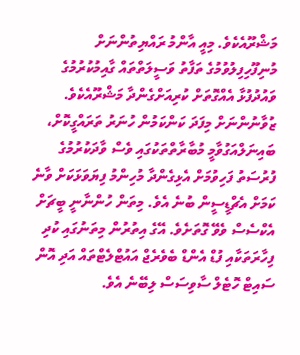މަޝްރޫއެކެވެ. މިއީ އާންމު ރައްޔިތުންނަށް މުނިފޫހިފިލުވުމުގެ ތަފާތު ވަސީލަތްތައް ގާއިމުކުރުމުގެ ވައުދުފުޅާ އެއްގޮތަށް ކުރިއަށްގެންދާ މަޝްރޫއެކެވެ. ޒުވާނުންނަށް މިފަދަ ކަންކަމުން ހުނަރު ތަރައްގީކޮށް، ބައިނަލްއަގުވާމީ މުބާރާތްތަކުގައި ވެސް ވާދަކުރުމުގެ ފުރުސަތު ފަހިވުމަށް އެޅިގެންދާ މުހިންމު ފިޔަވަޅަކަށް ވާނެ ކަމަށް އެޗްޑީސީން ބުނެ އެވެ. މިތަން ހުންނާނީ ބީޗަށް އެކްސެސް ވެވޭ ގޮތަށެވެ. އޭގެ އިތުރުން މިތަނުގައި ކުދި ފިހާރަތަކާއި ފުޑް އެންޑް ބެވެރެޖް އައުޓްލެޓްތައް އަދި އޮން ސައިޓް ހޮޓެލް ސާވިސަސް ލިބޭނެ އެވެ.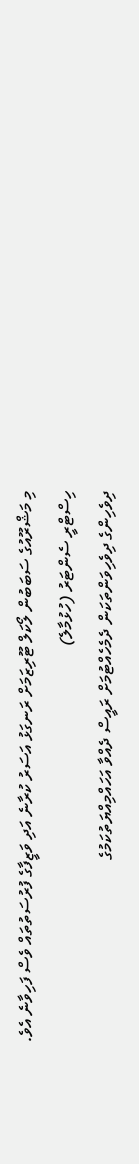މި މަޝްރޫއުގެ ސަބަބުން ލޯކަލް ޓޫރިޒަމަށް ރަނގަޅު އަސަރު ކުރާނެ އަދި ވަޒީފާގެ ފުރުސަތުތައް ވެސް ފަހިވާނެ އެވެ.
ހިސްޓްރީ ސެންޓަރު (ހުޅުމާލެ)
ދިވެހިންގެ ދިވެހިވަންތަކަން ދެމެހެއްޓުމަށް ރައީސް ދެއްވާ އަހައްމިއްޔަތުކަމުގެ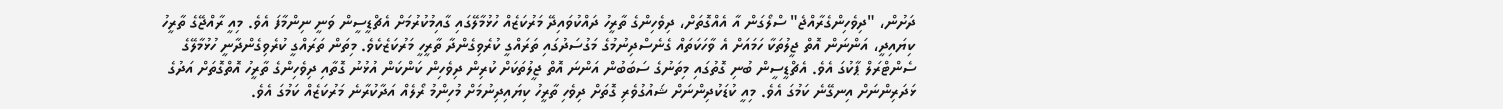ދަށުން، "ދިވެހިންގެރާއްޖެ" ސްލޯގަން އާ އެއްގޮތަށް، ދިވެހިންގެ ތާރީހު ދައްކުވައިދޭ މަރުކަޒެއް ހުޅުމާލޭގައި ގާއިމުކުރުމަށް އެޗްޑީސީން ވަނީ ނިންމާފަ އެވެ. މިއީ ރާއްޖޭގެ ތާރީހު ކިޔައިދީ، އަންނަން އޮތް ޖީލުތަކާ ހަމައަށް އެ ވާހަކަތައް ގެނެސްދިނުމުގެ މަގުސަދުގައި ތަރައްގީ ކުރެވިގެންދާ ތާރީހީ މަރުކަޒެކެވެ. މިތަން ތަރައްގީ ކުރެވިގެންދާނީ ހުޅުމާލޭގެ ސެންޓްރަލް ޕާކުގަ އެވެ. އެޗްޑީސީން ބުނި ގޮތުގައި މިތަނުގެ ސަބަބުން އަންނަ އޮތް ޖީލުތަކަށް ކުރިން ދިވެހިން ކަންކަން އުޅުނު ގޮތާއި ދިވެހިންގެ ތާރީހު އޮތްގޮތަށް އަދުގެ ޅަދަރިންނަށް އިނގޭނެ ކަމުގަ އެވެ. މިއީ ކުޑަކުދިންނަށް ޝައުގުވެރި ގޮތަށް ދިވެހި ތާރީހު ކިޔައިދިނުމަށް މުހިންމު ރޯލެއް އަދާކުރާނެ މަރުކަޒެއް ކަމުގަ އެވެ.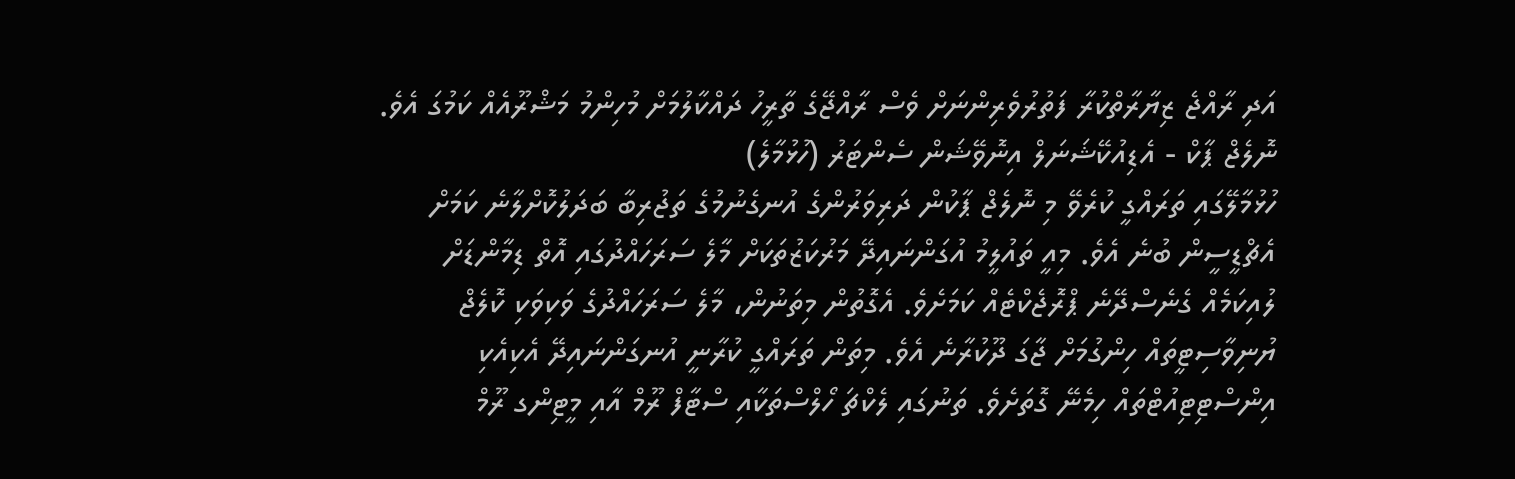އަދި ރާއްޖެ ޒިޔާރާތްކުރާ ފަތުރުވެރިންނަށް ވެސް ރާއްޖޭގެ ތާރީހު ދައްކާލުމަށް މުހިންމު މަޝްރޫއެއް ކަމުގަ އެވެ.
ނޮލެޖް ޕާކް - އެޑިއުކޭޝަނަލް އިނޮވޭޝަން ސެންޓަރު (ހުޅުމާލެ)
ހުޅުމާލޭގައި ތަރައްގީ ކުރެވޭ މި ނޮލެޖް ޕާކުން ދަރިވަރުންގެ އުނގެނުމުގެ ތަޖުރިބާ ބަދަލުކޮށްލާނެ ކަމަށް އެޗްޑީސީން ބުނެ އެވެ. މިއީ ތައުލީމު އުގަންނައިދޭ މަރުކަޒުތަކަށް މާލެ ސަރަހައްދުގައި އޮތް ޑިމާންޑަށް ލުއިކަމެއް ގެނެސްދޭނެ ޕްރޮޖެކްޓެއް ކަމަށެވެ. އެގޮތުން މިތަނުން، މާލެ ސަރަހައްދުގެ ވަކިވަކި ކޮލެޖް ޔުނިވާސިޓީތައް ހިންގުމަށް ޖާގަ ދޫކުރާނެ އެވެ. މިތަން ތަރައްގީ ކުރާނީ އުނގަންނައިދޭ އެކިއެކި އިންސްޓިޓިއުޓްތައް ހިމެނޭ ގޮތަށެވެ. ތަނުގައި ލެކްޗަ ހޯލްސްތަކާއި ސްޓާފް ރޫމް އާއި މީޓިންގ ރޫމް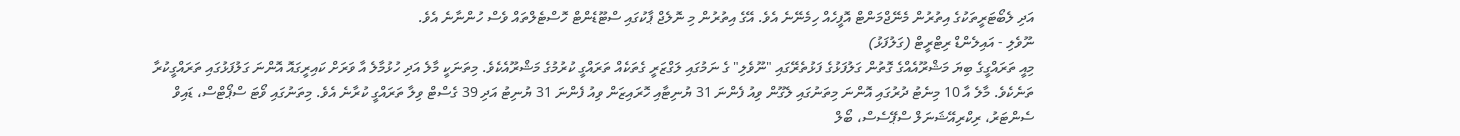އަދި ލެބޯޓަރީތަކުގެ އިތުރުން މެނޭޖްމަންޓް އޮފީހެއް ހިމެނޭނެ އެވެ. އޭގެ އިތުރުން މި ނޮލެޖް ޕާކުގައި ސްޓޫޑެންޓް ހޮސްޓެލްތައް ވެސް ހުންނާނެ އެވެ.
ނޫވެލި - އައިލެންޑް ރިޓްރީޓް (ގަލުފަޅު)
މިއީ ތަރައްގީގެ ބިޔަ މަޝްރޫއެއްގެ ގޮތުން ގަލުފަޅުގެ ފަޅުތެރޭގައި "ނޫވެލި" ގެ ނަމުގައި ލަގްޒަރީ ގެތަކެއް ތަރައްގީ ކުރުމުގެ މަޝްރޫއެކެވެ. މިތަނަކީ މާލެ އަދި ހުޅުމާލެ އާ ވަރަށް ކައިރީގައޮ އޮންނަ ގަލުފަޅުގައި ތަރައްގީކުރާ ތަނެކެވެ. މާލެ އާ 10 މިނެޓު ދުރުގައި އޮންނަ މިތަނުގައި ލެގޫން ވިއު ފެންނަ 31 ޔުނިޓާއި ހޮރައިޒަން ވިއު ފެންނަ 31 ޔުނިޓު އަދި 39 ގެސްޓް ވިލާ ތަރައްގީ ކުރާނެ އެވެ. މިތަނުގައި ވޯޓަ ސްޕޯޓްސް، ޑައިވް ސެންޓަރު، ރިކްރިއޭޝަނަލް ސްޕޭސެސް، ބޯލް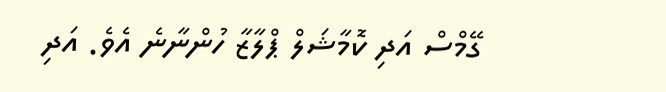ގޭމްސް އަދި ކޮމާޝަލް ޕްލާޒާ ހުންނާނެ އެވެ. އަދި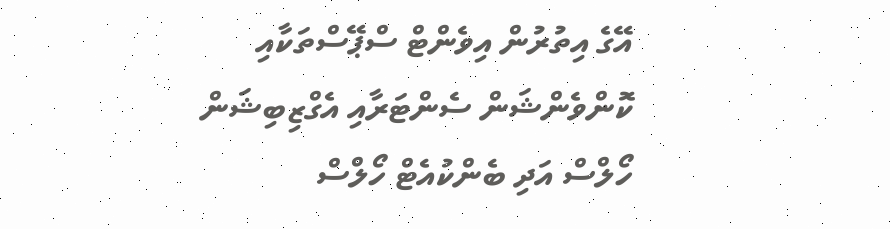އޭގެ އިތުރުން އިވެންޓް ސްޕޭސްތަކާއި ކޮންވެންޝަން ސެންޓަރާއި އެގްޒިބިޝަން ހޯލްސް އަދި ބެންކުއެޓް ހޯލްސް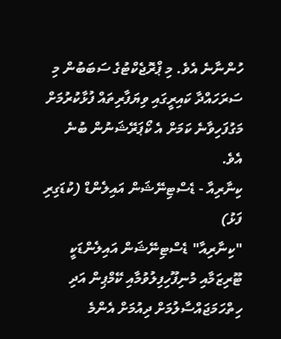ހުންނާނެ އެވެ. މި ޕްރޮޖެކްޓުގެ ސަބަބުން މި ސަރަހައްދާ ކައިރީގައި ވިޔަފާރިތައް ފުޅާކުރުމަށް މަގުފަހިވާނެ ކަމަށް އެ ކޯޕަރޭޝަނުން ބުނެ އެވެ.
ކިނާރިއާ - ޑެސްޓިނޭޝަން އައިލެންޑް (ކުޑަގިރި ފަޅު)
"ކިނާރިއާ" ޑެސްޓިނޭޝަން އައިލެންޑަކީ ޓޫރިޒަމާއި މުނިފޫހިފިލުވުމާއި ކޭމްޕިން އަދި ހިތްހަމަޖައްސާލުމަށް ދިއުމަށް އެންމެ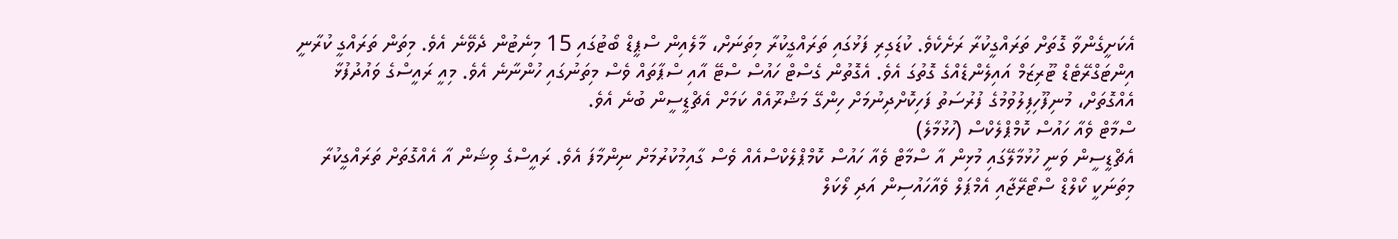އެކަށީގެންވާ ގޮތަށް ތަރައްގީކުރާ ރަށެކެވެ. ކުޑަގިރި ފަޅުގައި ތަރައްގީކުރާ މިތަނަށް، މާލެއިން ސްޕީޑް ބޯޓުގައި 15 މިނެޓުން ދެވޭނެ އެވެ. މިތަން ތަރައްގީ ކުރާނީ އިންޓަގްރޭޓެޑް ޓޫރިޒަމް އައިލެންޑެއްގެ ގޮތުގަ އެވެ. އެގޮތުން ގެސްޓް ހައުސް ސްޓޭ އާއި ސްޕާތައް ވެސް މިތަނުގައި ހުންނާނެ އެވެ. މިއީ ރައީސްގެ ވައުދުފުޅާ އެއްގޮތަށް، މުނިފޫހިފިލުވުމުގެ ފުރުސަތު ފަހިކޮށްދިނުމަށް ހިންގޭ މަޝްރޫއެއް ކަމަށް އެޗްޑީސީން ބުނެ އެވެ.
ސްމާޓް ވެއާ ހައުސް ކޮމްޕްލެކްސް (ހުޅުމާލެ)
އެޗްޑީސީން ވަނީ ހުޅުމާލޭގައި މުޅިން އާ ސްމާޓް ވެއާ ހައުސް ކޮމްޕްލެކްސްއެއް ވެސް ގާއިމުކުރުމަށް ނިންމާފަ އެވެ. ރައީސްގެ ވިޝަން އާ އެއްގޮތަށް ތަރައްގީކުރާ މިތަނަކީ ކޯލްޑް ސްޓޯރޭޖާއި އެމްޕަލް ވެއާހައުސިން އަދި ލޯކަލް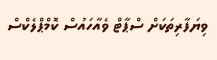ވިޔަފާރިތަކަށް ސްޕާޓް ވެއާހައުސް ކޮމްޕްލެކްސް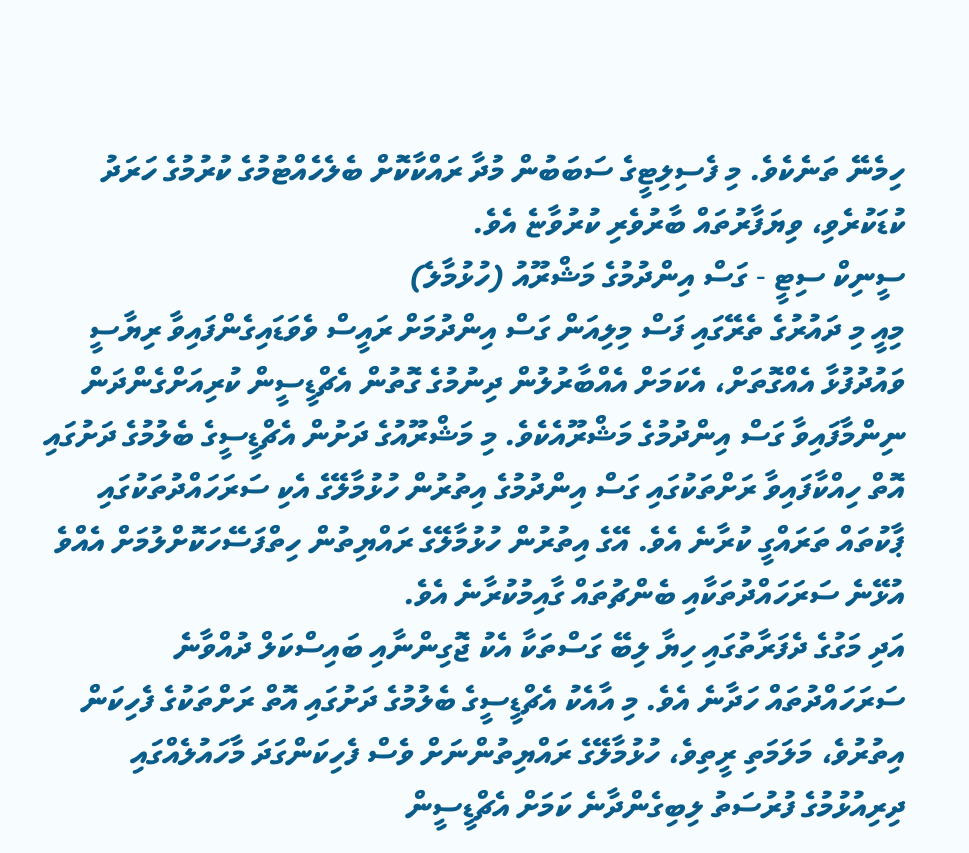ހިމެނޭ ތަނެކެވެ. މި ފެސިލިޓީގެ ސަބަބުން މުދާ ރައްކާކޮށް ބެލެހެއްޓުމުގެ ކުރުމުގެ ހަރަދު ކުޑަކުރެވި، ވިޔަފާރުތައް ބާރުވެރި ކުރުވާޏެ އެވެ.
ސީނިކް ސިޓީ - ގަސް އިންދުމުގެ މަޝްރޫއު (ހުޅުމާލެ)
މިއީ މި ދައުރުގެ ތެރޭގައި ފަސް މިލިއަން ގަސް އިންދުމަށް ރައީސް ވެވަޑައިގެންފައިވާ ރިޔާސީ ވައުދުފުޅާ އެއްގޮތަށް، އެކަމަށް އެއްބާރުލުން ދިނުމުގެ ގޮތުން އެޗްޑީސީން ކުރިއަށްގެންދަން ނިންމާފައިވާ ގަސް އިންދުމުގެ މަޝްރޫއެކެވެ. މި މަޝްރޫއުގެ ދަށުން އެޗްޑީސީގެ ބެލުމުގެ ދަށުގައި އޮތް ހިއްކާފައިވާ ރަށްތަކުގައި ގަސް އިންދުމުގެ އިތުރުން ހުޅުމާލޭގެ އެކި ސަރަހައްދުތަކުގައި ޕާކުތައް ތަރައްގީ ކުރާނެ އެވެ. އޭގެ އިތުރުން ހުޅުމާލޭގެ ރައްޔިތުން ހިތްފަސޭހަކޮށްލުމަށް އެއްވެ އުޅޭނެ ސަރަހައްދުތަކާއި ބެންޗުތައް ގާއިމުކުރާނެ އެވެ.
އަދި މަގުގެ ދެފަރާތުގައި ހިޔާ ލިބޭ ގަސްތަކާ އެކު ޖޮގިންނާއި ބައިސްކަލް ދުއްވާނެ ސަރަހައްދުތައް ހަދާނެ އެވެ. މި އާއެކު އެޗްޑީސީގެ ބެލުމުގެ ދަށުގައި އޮތް ރަށްތަކުގެ ފެހިކަން އިތުރުވެ، މަލަމަތި ރީތިވެ، ހުޅުމާލޭގެ ރައްޔިތުންނަށް ވެސް ފެހިކަންގަދަ މާހައުލެއްގައި ދިރިއުޅުމުގެ ފުރުސަތު ލިބިގެންދާނެ ކަމަށް އެޗްޑީސީން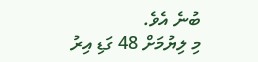ބުނެ އެވެ.
މި ލިޔުމަށް 48 ގަޑި އިރު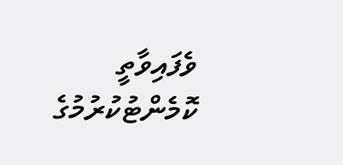ވެފައިވާތީ ކޮމެންޓުކުރުމުގެ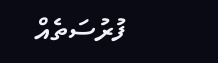ފުރުސަތެއް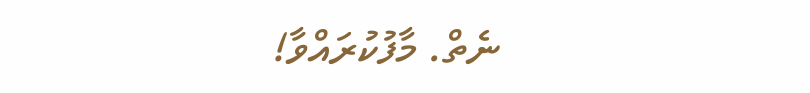ނެތް. މާފުކުރައްވާ!